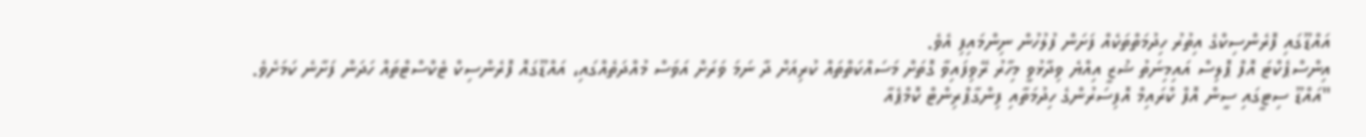އައްޑޫގައި ފޮރެންސިކްގެ އިތުރު ހިދުމަތްތަކެއް ފަށަން ފުލުހުން ނިންމައިފި އެވެ.
އިންސްޕެކްޓަ އޮފް ޕޮލިސް އައިމިނަތު ޝުޒީ އިއްޔެ ވިދާޅުވީ މިހާރު ރޭވިފައިވާ ގޮތަށް މަސައްކަތްތައް ކުރިއަށް ދާ ނަމަ ވަރަށް އަވަސް މުއްދަތެއްގައި، އައްޑޫގައޮ ފޮރެންސިކް ޓެކްސްޓްތައް ހަދަން ފަށާނެ ކަމަށެވެ.
"އައްޑޫ ސިޓީގައި ސީން އޮފް ކްރައިމް އޮފިސަރުންގެ ހިދުމަތާއި ފިންގާޕްރިންޓް ކޮމްޕެއާ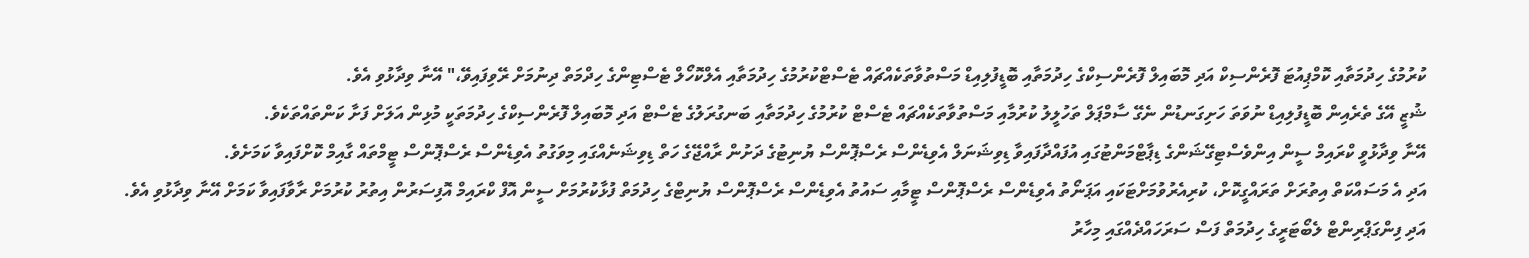ކުރުމުގެ ހިދުމަތާއި ކޮމްޕިއުޓަ ފޮރެންސިކް އަދި މޮބައިލް ފޮރެންސިކްގެ ހިދުމަތާއި ބޮޑީފުލިއިޑް މަސްތުވާތަކެއްޗައް ޓެސްޓްކުރުމުގެ ހިދުމަތާއި އެލްކޮހޯލް ޓެސްޓިންގެ ހިދްމަތް ދިނުމަށް ރޭވިފައިވޭ،" އޭނާ ވިދާޅުވި އެވެ.
ޝުޒީ އޭގެ ތެރެއިން ބޮޑީފުލިއިޑް ނުވަތަ ހަށިގަނޑުން ނެގޭ ސާމްޕަލް ތަހުލީލު ކުރުމާއި މަސްތުވާތަކެއްޗައް ޓެސްޓް ކުރުމުގެ ހިދުމަތާއި ބަނގުރަލުގެ ޓެސްޓް އަދި މޮބައިލް ފޮރެންސިކްގެ ހިދުމަތަކީ މުޅިން އަލަށް ފަށާ ކަންތައްތަކެވެ.
އޭނާ ވިދާޅުވީ ކްރައިމް ސީން އިންވެސްޓިގޭޝަންގެ ޑިޕާޓްމަންޓުގައި އުފައްދާފައިވާ ޑިވިޝަނަލް އެވިޑެންސް ރެސްޕޮންސް ޔުނިޓުގެ ދަށުން ރާއްޖޭގެ ހަތް ޑިވިޝަނެއްގައި މިވަގުތު އެވިޑެންސް ރެސްޕޮންސް ޓީމްތައް ގާއިމް ކޮށްފައިވާ ކަމަށެވެ.
އަދި އެ މަސައްކަތް އިތުރަށް ތަރައްގީކޮށް، ކުރިއެރުވުމަށްޓަކައި އަޕަނޯތު އެވިޑެންސް ރެސްޕޮންސް ޓީމާއި ސައުތު އެވިޑެންސް ރެސްޕޮންސް ޔުނިޓްގެ ހިދުމަތް ފުޅާކުރުމަށް ސީން އޮފް ކްރައިމް އޮފިސަރުން އިތުރު ކުރުމަށް ރާވާފައިވާ ކަމަށް އޭނާ ވިދާޅުވި އެވެ.
އަދި ފިންގަޕްރިންޓް ލެބޯޓަރީގެ ހިދުމަތް ފަސް ސަރަހައްދެއްގައި މިހާރު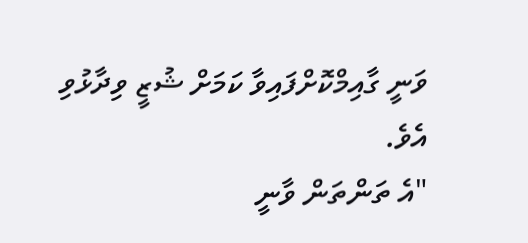ވަނީ ގާއިމްކޮށްފައިވާ ކަމަށް ޝުޒީ ވިދާޅުވި އެވެ.
"އެ ތަންތަން ވާނީ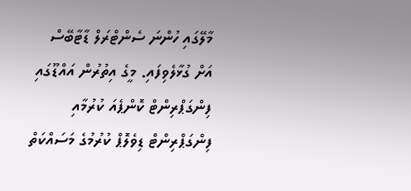މާލޭގައި ހުންނަ ސެންޓްރަލް ޑާޓާބޭސް އަށް ގުޅާލެވިފައި. މީގެ އިތުރުން އައްޑޫގައި ފިންގަޕްރިންޓް ކޮންޕެއަ ކުރުމާއި ފިންގަޕްރިންޓް ޑިވެލޮޕް ކުރުމުގެ މަސައްކަތް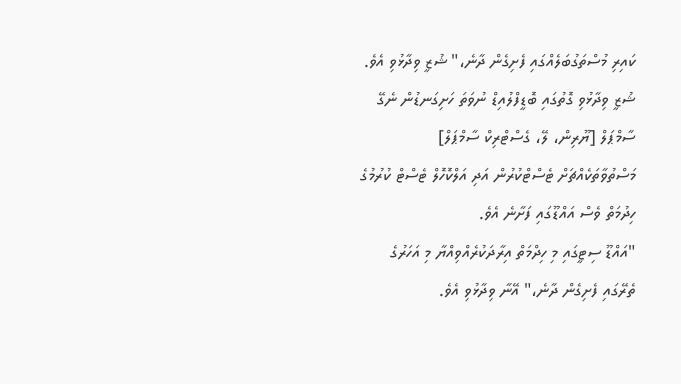ކައިރި މުސްތަގުބަލެއްގައި ފެށިގެން ދާނެ،" ޝުޒީ ވިދާޅުވި އެވެ.
ޝުޒީ ވިދާޅުވި ގޮތުގައި ބޮޑީފްލުއިޑް ނުވަތަ ހަށިގަނޑުން ނެގޭ ސާމްޕަލް [ޔޫރިން، ލޭ، ގެސްޓްރިކް ސާމްޕަލް] މަސްތުވާތަކެއްޗަށް ޓެސްޓްކުރުން އަދި އަލްކޮހޮލް ޓެސްޓް ކުރުމުގެ ހިދުމަތް ވެސް އައްޑޫގައި ފަށާނެ އެވެ.
"އައްޑޫ ސިޓީގައި މި ހިދްމަތް އިރާދަކުރެއްވިއްޔާ މި އަހަރުގެ ތެރޭގައި ފެށިގެން ދާނެ،" އޭނާ ވިދާޅުވި އެވެ.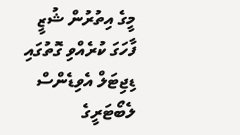މީގެ އިތުރުން ޝުޒީ ފާހަގަ ކުރެއްވި ގޮތުގައި ޑިޖިޓަލް އެވިޑެންސް ލެބޯޓަރީގެ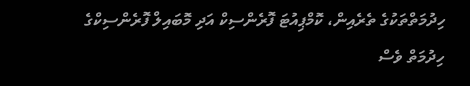ހިދުމަތްތަކުގެ ތެރެއިން، ކޮމްޕިއުޓަ ފޮރެންސިކް އަދި މޮބައިލް ފޮރެންސިކްގެ ހިދުމަތް ވެސް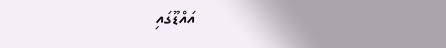އައްޑޫގައި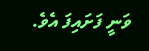ވަނީ ފަށައިފަ އެވެ.